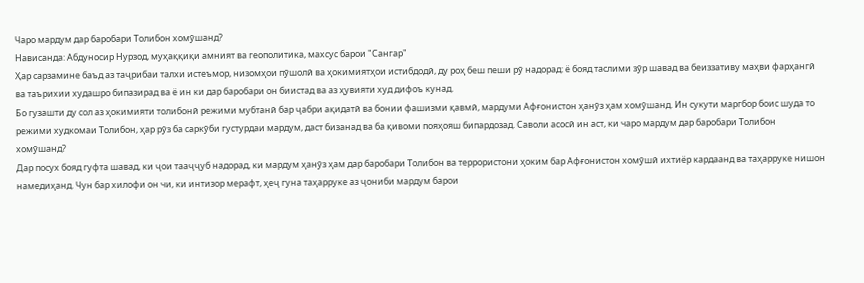Чаро мардум дар баробари Толибон хомӯшанд?
Нависанда: Абдуносир Нурзод, муҳаққиқи амният ва геополитика, махсус барои "Сангар"
Ҳар сарзамине баъд аз таҷрибаи талхи истеъмор, низомҳои пӯшолӣ ва ҳокимиятҳои истибдодӣ, ду роҳ беш пеши рӯ надорад: ё бояд таслими зӯр шавад ва беиззативу маҳви фарҳангӣ ва таърихии худашро бипазирад ва ё ин ки дар баробари он биистад ва аз ҳувияти худ дифоъ кунад.
Бо гузашти ду сол аз ҳокимияти толибонӣ режими мубтанӣ бар ҷабри ақидатӣ ва бонии фашизми қавмӣ, мардуми Афғонистон ҳанӯз ҳам хомӯшанд. Ин сукути маргбор боис шуда то режими худкомаи Толибон, ҳар рӯз ба саркӯби густурдаи мардум, даст бизанад ва ба қивоми пояҳояш бипардозад. Саволи асосӣ ин аст, ки чаро мардум дар баробари Толибон хомӯшанд?
Дар посух бояд гуфта шавад, ки ҷои тааҷҷуб надорад, ки мардум ҳанӯз ҳам дар баробари Толибон ва террористони ҳоким бар Афғонистон хомӯшӣ ихтиёр кардаанд ва таҳарруке нишон намедиҳанд. Чун бар хилофи он чи, ки интизор мерафт, ҳеҷ гуна таҳарруке аз ҷониби мардум барои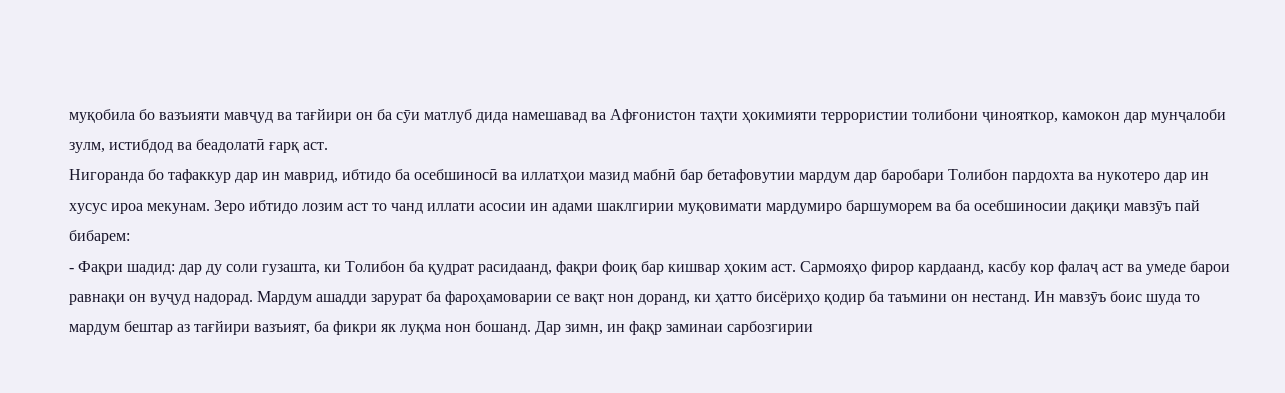муқобила бо вазъияти мавҷуд ва тағйири он ба сӯи матлуб дида намешавад ва Афғонистон таҳти ҳокимияти террористии толибони ҷинояткор, камокон дар мунҷалоби зулм, истибдод ва беадолатӣ ғарқ аст.
Нигоранда бо тафаккур дар ин маврид, ибтидо ба осебшиносӣ ва иллатҳои мазид мабнӣ бар бетафовутии мардум дар баробари Толибон пардохта ва нукотеро дар ин хусус ироа мекунам. Зеро ибтидо лозим аст то чанд иллати асосии ин адами шаклгирии муқовимати мардумиро баршуморем ва ба осебшиносии дақиқи мавзӯъ пай бибарем:
- Фақри шадид: дар ду соли гузашта, ки Толибон ба қудрат расидаанд, фақри фоиқ бар кишвар ҳоким аст. Сармояҳо фирор кардаанд, касбу кор фалаҷ аст ва умеде барои равнақи он вуҷуд надорад. Мардум ашадди зарурат ба фароҳамоварии се вақт нон доранд, ки ҳатто бисёриҳо қодир ба таъмини он нестанд. Ин мавзӯъ боис шуда то мардум бештар аз тағйири вазъият, ба фикри як луқма нон бошанд. Дар зимн, ин фақр заминаи сарбозгирии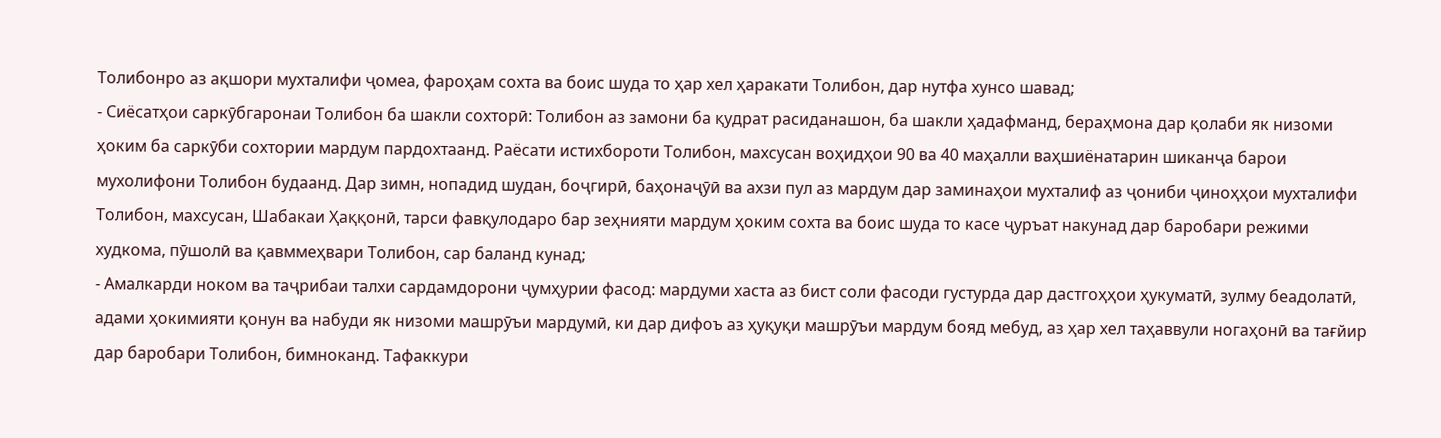Толибонро аз ақшори мухталифи ҷомеа, фароҳам сохта ва боис шуда то ҳар хел ҳаракати Толибон, дар нутфа хунсо шавад;
- Сиёсатҳои саркӯбгаронаи Толибон ба шакли сохторӣ: Толибон аз замони ба қудрат расиданашон, ба шакли ҳадафманд, бераҳмона дар қолаби як низоми ҳоким ба саркӯби сохтории мардум пардохтаанд. Раёсати истихбороти Толибон, махсусан воҳидҳои 90 ва 40 маҳалли ваҳшиёнатарин шиканҷа барои мухолифони Толибон будаанд. Дар зимн, нопадид шудан, боҷгирӣ, баҳонаҷӯӣ ва ахзи пул аз мардум дар заминаҳои мухталиф аз ҷониби ҷиноҳҳои мухталифи Толибон, махсусан, Шабакаи Ҳаққонӣ, тарси фавқулодаро бар зеҳнияти мардум ҳоким сохта ва боис шуда то касе ҷуръат накунад дар баробари режими худкома, пӯшолӣ ва қавммеҳвари Толибон, сар баланд кунад;
- Амалкарди ноком ва таҷрибаи талхи сардамдорони ҷумҳурии фасод: мардуми хаста аз бист соли фасоди густурда дар дастгоҳҳои ҳукуматӣ, зулму беадолатӣ, адами ҳокимияти қонун ва набуди як низоми машрӯъи мардумӣ, ки дар дифоъ аз ҳуқуқи машрӯъи мардум бояд мебуд, аз ҳар хел таҳаввули ногаҳонӣ ва тағйир дар баробари Толибон, бимноканд. Тафаккури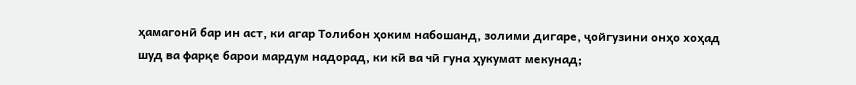ҳамагонӣ бар ин аст, ки агар Толибон ҳоким набошанд, золими дигаре, ҷойгузини онҳо хоҳад шуд ва фарқе барои мардум надорад, ки кӣ ва чӣ гуна ҳукумат мекунад;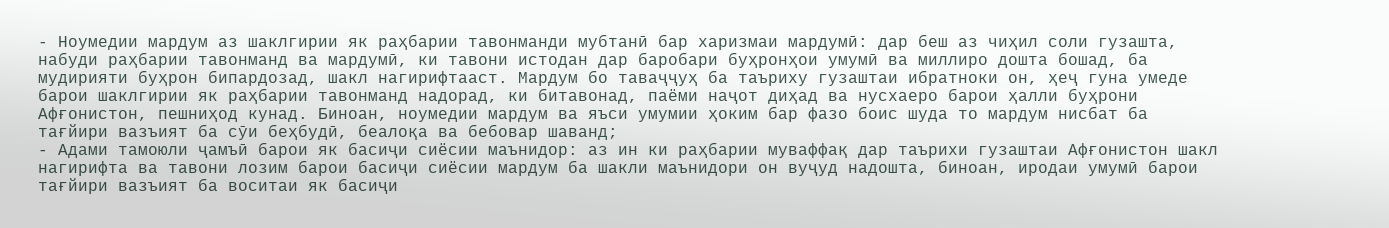- Ноумедии мардум аз шаклгирии як раҳбарии тавонманди мубтанӣ бар харизмаи мардумӣ: дар беш аз чиҳил соли гузашта, набуди раҳбарии тавонманд ва мардумӣ, ки тавони истодан дар баробари буҳронҳои умумӣ ва миллиро дошта бошад, ба мудирияти буҳрон бипардозад, шакл нагирифтааст. Мардум бо таваҷҷуҳ ба таъриху гузаштаи ибратноки он, ҳеҷ гуна умеде барои шаклгирии як раҳбарии тавонманд надорад, ки битавонад, паёми наҷот диҳад ва нусхаеро барои ҳалли буҳрони Афғонистон, пешниҳод кунад. Биноан, ноумедии мардум ва яъси умумии ҳоким бар фазо боис шуда то мардум нисбат ба тағйири вазъият ба сӯи беҳбудӣ, беалоқа ва бебовар шаванд;
- Адами тамоюли ҷамъӣ барои як басиҷи сиёсии маънидор: аз ин ки раҳбарии муваффақ дар таърихи гузаштаи Афғонистон шакл нагирифта ва тавони лозим барои басиҷи сиёсии мардум ба шакли маънидори он вуҷуд надошта, биноан, иродаи умумӣ барои тағйири вазъият ба воситаи як басиҷи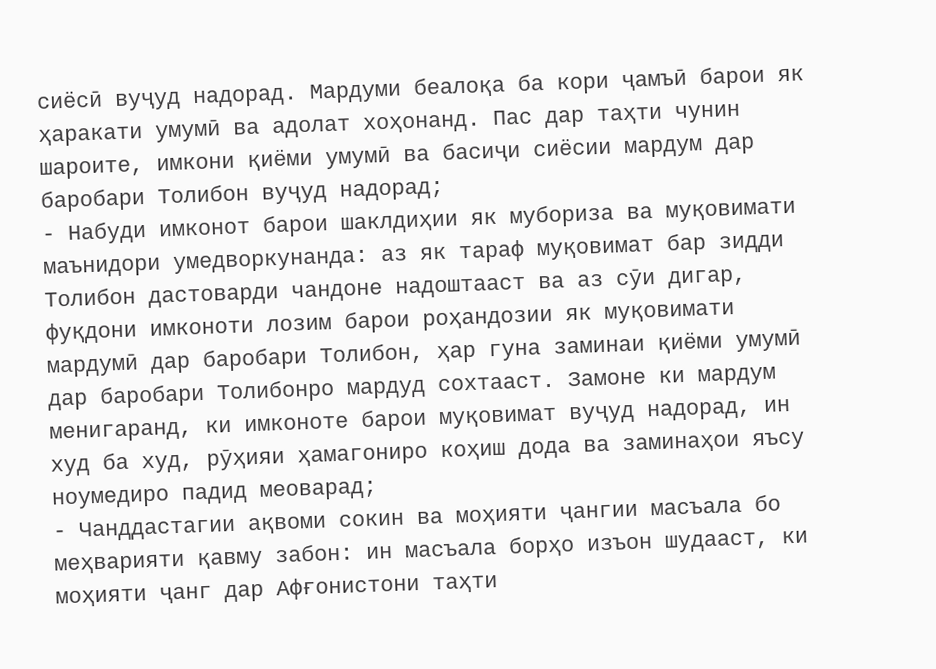сиёсӣ вуҷуд надорад. Мардуми беалоқа ба кори ҷамъӣ барои як ҳаракати умумӣ ва адолат хоҳонанд. Пас дар таҳти чунин шароите, имкони қиёми умумӣ ва басиҷи сиёсии мардум дар баробари Толибон вуҷуд надорад;
- Набуди имконот барои шаклдиҳии як мубориза ва муқовимати маънидори умедворкунанда: аз як тараф муқовимат бар зидди Толибон дастоварди чандоне надоштааст ва аз сӯи дигар, фуқдони имконоти лозим барои роҳандозии як муқовимати мардумӣ дар баробари Толибон, ҳар гуна заминаи қиёми умумӣ дар баробари Толибонро мардуд сохтааст. Замоне ки мардум менигаранд, ки имконоте барои муқовимат вуҷуд надорад, ин худ ба худ, рӯҳияи ҳамагониро коҳиш дода ва заминаҳои яъсу ноумедиро падид меоварад;
- Чанддастагии ақвоми сокин ва моҳияти ҷангии масъала бо меҳварияти қавму забон: ин масъала борҳо изъон шудааст, ки моҳияти ҷанг дар Афғонистони таҳти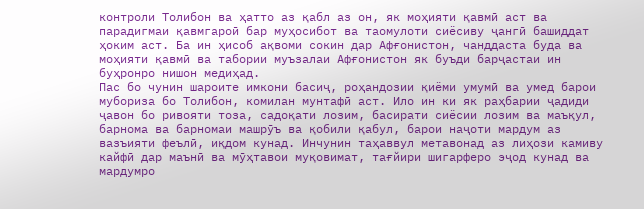контроли Толибон ва ҳатто аз қабл аз он, як моҳияти қавмӣ аст ва парадигмаи қавмгароӣ бар муҳосибот ва таомулоти сиёсиву ҷангӣ башиддат ҳоким аст. Ба ин ҳисоб ақвоми сокин дар Афғонистон, чанддаста буда ва моҳияти қавмӣ ва табории муъзалаи Афғонистон як буъди барҷастаи ин буҳронро нишон медиҳад.
Пас бо чунин шароите имкони басиҷ, роҳандозии қиёми умумӣ ва умед барои мубориза бо Толибон, комилан мунтафӣ аст. Ило ин ки як раҳбарии ҷадиди ҷавон бо ривояти тоза, садоқати лозим, басирати сиёсии лозим ва маъқул, барнома ва барномаи машрӯъ ва қобили қабул, барои наҷоти мардум аз вазъияти феълӣ, иқдом кунад. Инчунин таҳаввул метавонад аз лиҳози камиву кайфӣ дар маънӣ ва мӯҳтавои муқовимат, тағйири шигарферо эҷод кунад ва мардумро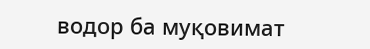водор ба муқовимат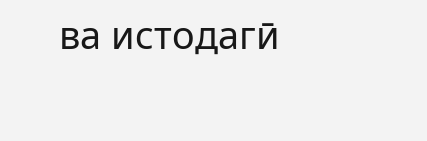ва истодагӣ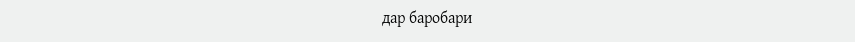дар баробари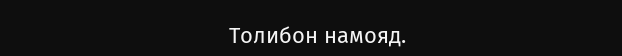Толибон намояд.